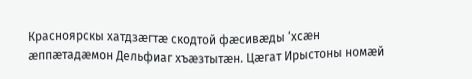Красноярскы хатдзæгтæ скодтой фæсивæды ‘хсæн æппæтадæмон Дельфиаг хъæзтытæн. Цæгат Ирыстоны номæй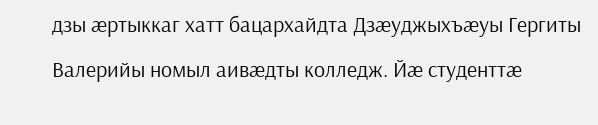дзы æртыккаг хатт бацархайдта Дзæуджыхъæуы Гергиты Валерийы номыл аивæдты колледж. Йæ студенттæ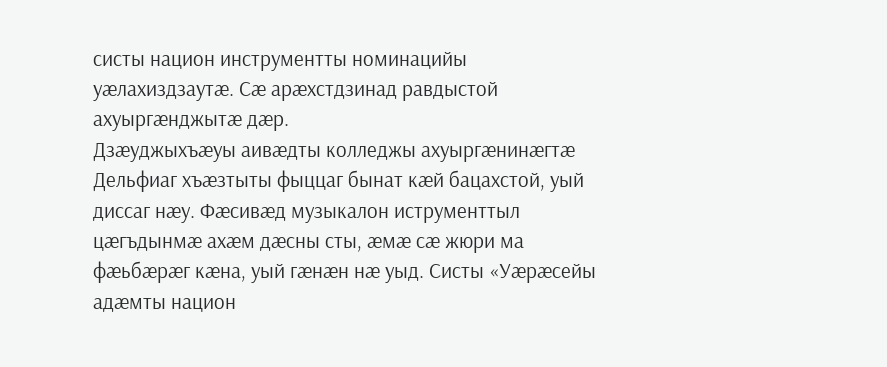систы национ инструментты номинацийы уæлахиздзаутæ. Сæ арæхстдзинад равдыстой ахуыргæнджытæ дæр.
Дзæуджыхъæуы аивæдты колледжы ахуыргæнинæгтæ Дельфиаг хъæзтыты фыццаг бынат кæй бацахстой, уый диссаг нæу. Фæсивæд музыкалон иструменттыл цæгъдынмæ ахæм дæсны сты, æмæ сæ жюри ма фæьбæрæг кæна, уый гæнæн нæ уыд. Систы «Уæрæсейы адæмты национ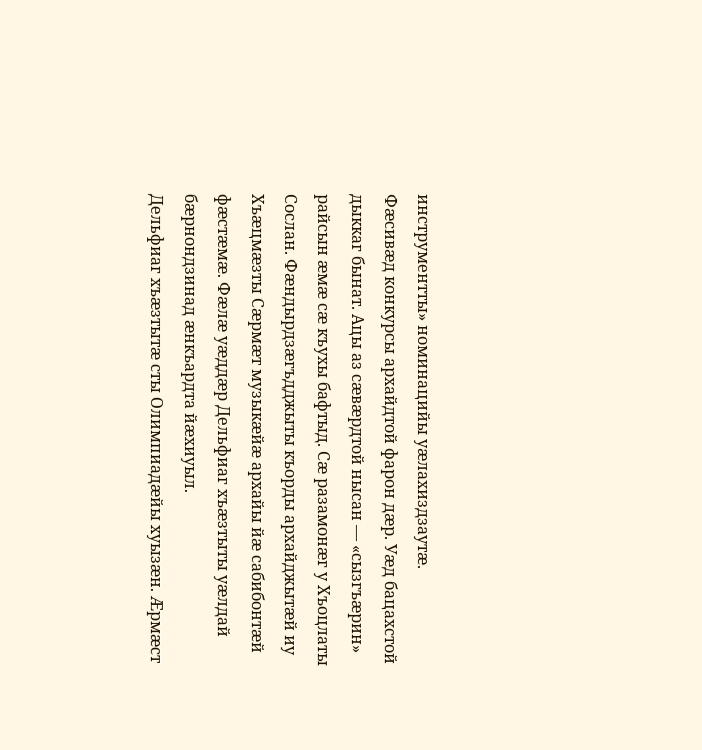инструментты» номинацийы уæлахиздзаутæ.
Фæсивæд конкурсы архайдтой фарон дæр. Уæд бацахстой дыккаг бынат. Ацы аз сæвæрдтой нысан — «сызгъæрин» райсын æмæ сæ къухы бафтыд. Сæ разамонæг у Хъоцлаты Сослан. Фæндырдзæгъдджыты къорды архайджытæй иу Хъæцмæзты Сæрмæт музыкæйæ архайы йæ сабибонтæй фæстæмæ. Фæлæ уæддæр Дельфиаг хъæзтыты уæлдай бæрнондзинад æнкъардта йæхиуыл.
Дельфиаг хъæзтытæ сты Олимпиадæйы хуызæн. Æрмæст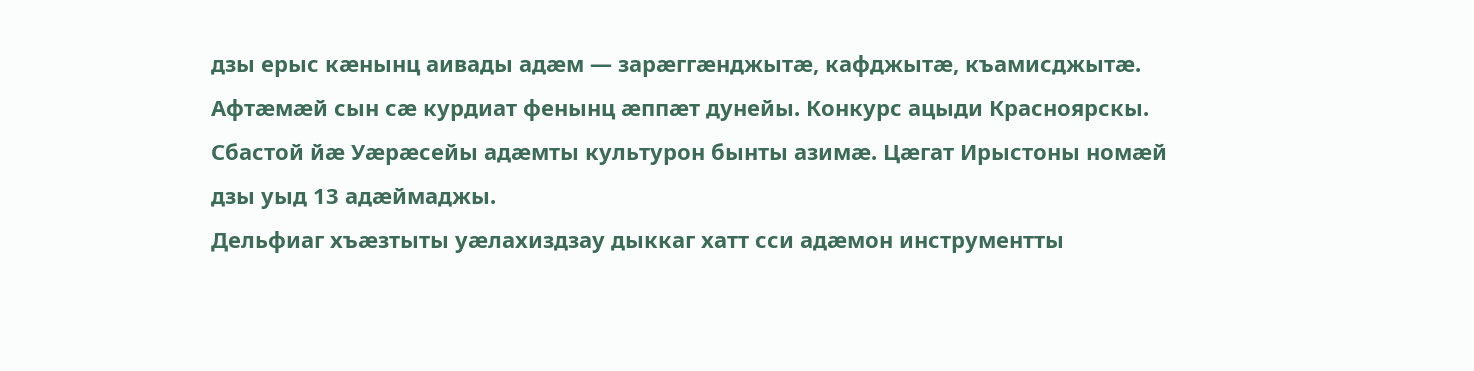дзы ерыс кæнынц аивады адæм — зарæггæнджытæ, кафджытæ, къамисджытæ. Афтæмæй сын сæ курдиат фенынц æппæт дунейы. Конкурс ацыди Красноярскы. Сбастой йæ Уæрæсейы адæмты культурон бынты азимæ. Цæгат Ирыстоны номæй дзы уыд 13 адæймаджы.
Дельфиаг хъæзтыты уæлахиздзау дыккаг хатт сси адæмон инструментты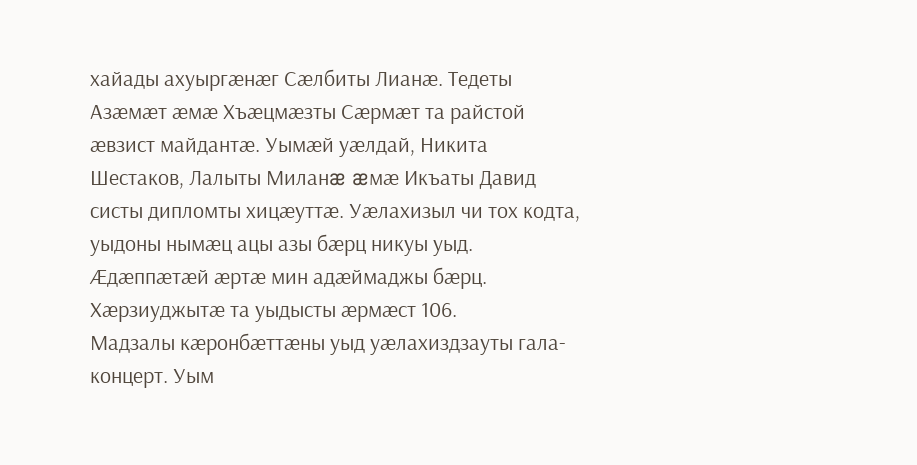хайады ахуыргæнæг Сæлбиты Лианæ. Тедеты Азæмæт æмæ Хъæцмæзты Сæрмæт та райстой æвзист майдантæ. Уымæй уæлдай, Никита Шестаков, Лалыты Миланæ æмæ Икъаты Давид систы дипломты хицæуттæ. Уæлахизыл чи тох кодта, уыдоны нымæц ацы азы бæрц никуы уыд. Æдæппæтæй æртæ мин адæймаджы бæрц. Хæрзиуджытæ та уыдысты æрмæст 106.
Мадзалы кæронбæттæны уыд уæлахиздзауты гала-концерт. Уым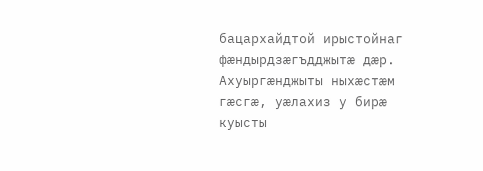бацархайдтой ирыстойнаг фæндырдзæгъдджытæ дæр.
Ахуыргæнджыты ныхæстæм гæсгæ, уæлахиз у бирæ куысты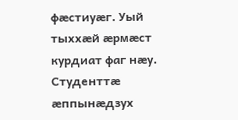фæстиуæг. Уый тыххæй æрмæст курдиат фаг нæу. Студенттæ æппынæдзух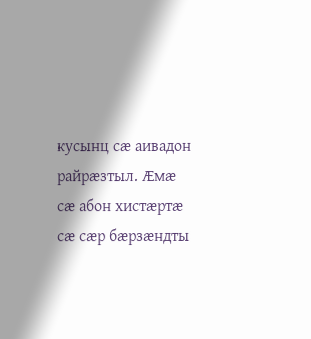кусынц сӕ аивадон райрæзтыл. Æмæ сæ абон хистæртæ сæ сæр бæрзæндты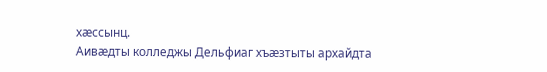хæссынц.
Аивæдты колледжы Дельфиаг хъæзтыты архайдта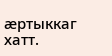æртыккаг хатт.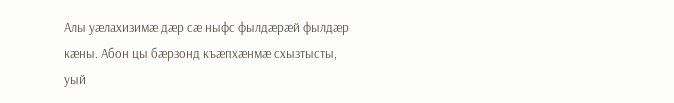Алы уæлахизимæ дæр сæ ныфс фылдæрæй фылдæр кæны. Абон цы бæрзонд къæпхæнмæ схызтысты, уый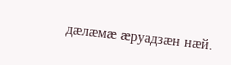дæлæмæ æруадзæн нæй.